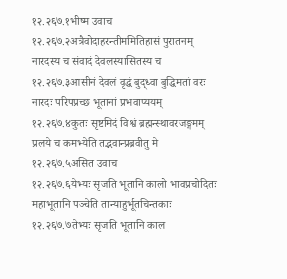१२.२६७.१भीष्म उवाच
१२.२६७.२अत्रैवोदाहरन्तीममितिहासं पुरातनम्
नारदस्य च संवादं देवलस्यासितस्य च
१२.२६७.३आसीनं देवलं वृद्धं बुद्ध्वा बुद्धिमतां वरः
नारदः परिपप्रच्छ भूतानां प्रभवाप्ययम्
१२.२६७.४कुतः सृष्टमिदं विश्वं ब्रह्मन्स्थावरजङ्गमम्
प्रलये च कमभ्येति तद्भवान्प्रब्रवीतु मे
१२.२६७.५असित उवाच
१२.२६७.६येभ्यः सृजति भूतानि कालो भावप्रचोदितः
महाभूतानि पञ्चेति तान्याहुर्भूतचिन्तकाः
१२.२६७.७तेभ्यः सृजति भूतानि काल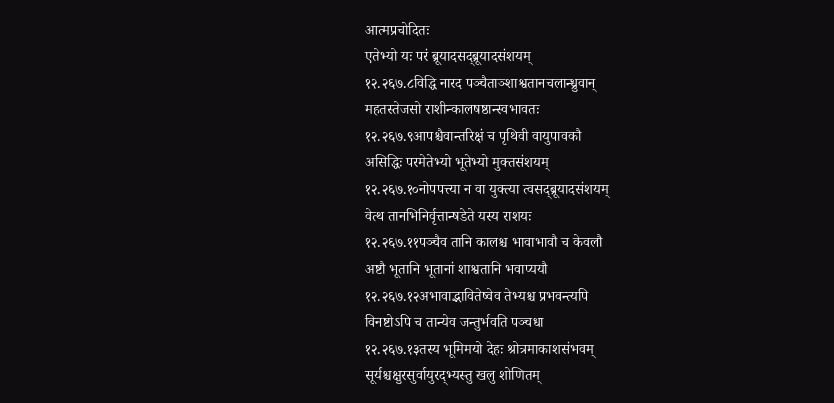आत्मप्रचोदितः
एतेभ्यो यः परं ब्रूयादसद्ब्रूयादसंशयम्
१२.२६७.८विद्धि नारद पञ्चैताञ्शाश्वतानचलान्ध्रुवान्
महतस्तेजसो राशीन्कालषष्ठान्स्वभावतः
१२.२६७.९आपश्चैवान्तरिक्षं च पृथिवी वायुपावकौ
असिद्धिः परमेतेभ्यो भूतेभ्यो मुक्तसंशयम्
१२.२६७.१०नोपपत्त्या न वा युक्त्या त्वसद्ब्रूयादसंशयम्
वेत्थ तानभिनिर्वृत्तान्षडेते यस्य राशयः
१२.२६७.११पञ्चैव तानि कालश्च भावाभावौ च केवलौ
अष्टौ भूतानि भूतानां शाश्वतानि भवाप्ययौ
१२.२६७.१२अभावाद्भावितेष्वेव तेभ्यश्च प्रभवन्त्यपि
विनष्टोऽपि च तान्येव जन्तुर्भवति पञ्चधा
१२.२६७.१३तस्य भूमिमयो देहः श्रोत्रमाकाशसंभवम्
सूर्यश्चक्षुरसुर्वायुरद्भ्यस्तु खलु शोणितम्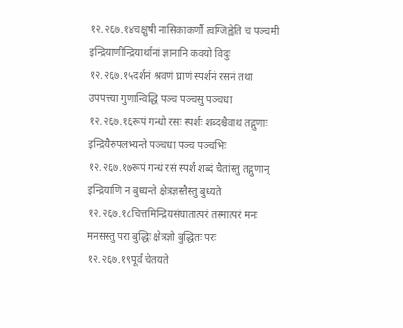१२.२६७.१४चक्षुषी नासिकाकर्णौ त्वग्जिह्वेति च पञ्चमी
इन्द्रियाणीन्द्रियार्थानां ज्ञानानि कवयो विदुः
१२.२६७.१५दर्शनं श्रवणं घ्राणं स्पर्शनं रसनं तथा
उपपत्त्या गुणान्विद्धि पञ्च पञ्चसु पञ्चधा
१२.२६७.१६रूपं गन्धो रसः स्पर्शः शब्दश्चैवाथ तद्गुणाः
इन्द्रियैरुपलभ्यन्ते पञ्चधा पञ्च पञ्चभिः
१२.२६७.१७रूपं गन्धं रसं स्पर्शं शब्दं चैतांस्तु तद्गुणान्
इन्द्रियाणि न बुध्यन्ते क्षेत्रज्ञस्तैस्तु बुध्यते
१२.२६७.१८चित्तमिन्द्रियसंघातात्परं तस्मात्परं मनः
मनसस्तु परा बुद्धिः क्षेत्रज्ञो बुद्धितः परः
१२.२६७.१९पूर्वं चेतयते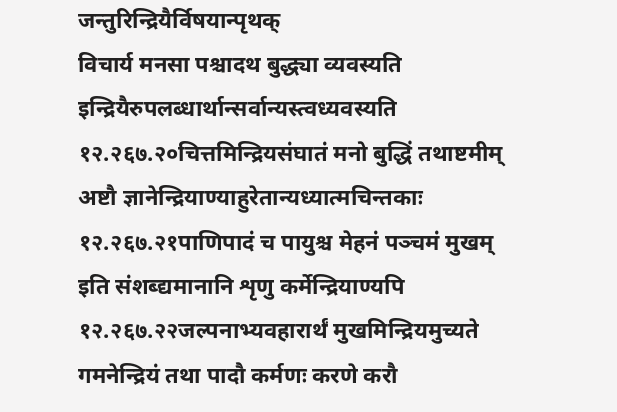जन्तुरिन्द्रियैर्विषयान्पृथक्
विचार्य मनसा पश्चादथ बुद्ध्या व्यवस्यति
इन्द्रियैरुपलब्धार्थान्सर्वान्यस्त्वध्यवस्यति
१२.२६७.२०चित्तमिन्द्रियसंघातं मनो बुद्धिं तथाष्टमीम्
अष्टौ ज्ञानेन्द्रियाण्याहुरेतान्यध्यात्मचिन्तकाः
१२.२६७.२१पाणिपादं च पायुश्च मेहनं पञ्चमं मुखम्
इति संशब्द्यमानानि शृणु कर्मेन्द्रियाण्यपि
१२.२६७.२२जल्पनाभ्यवहारार्थं मुखमिन्द्रियमुच्यते
गमनेन्द्रियं तथा पादौ कर्मणः करणे करौ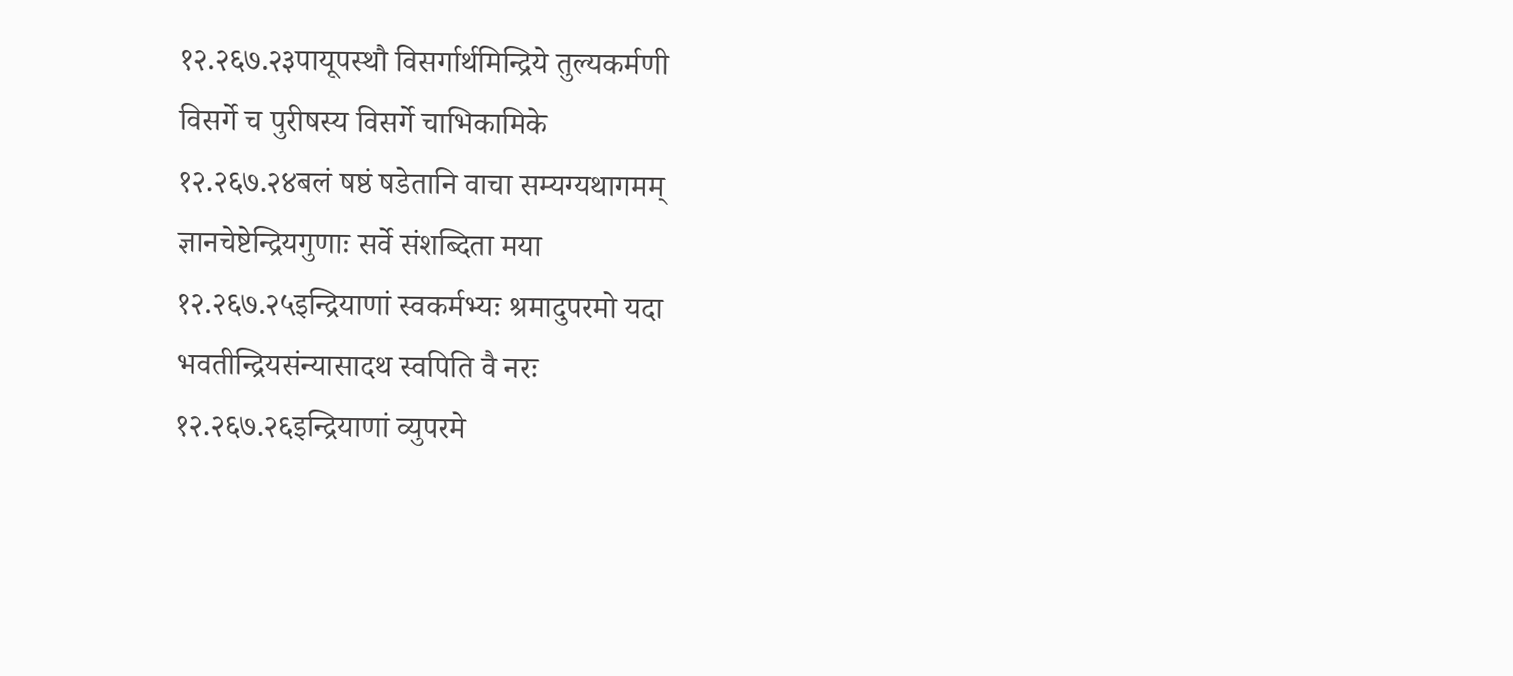१२.२६७.२३पायूपस्थौ विसर्गार्थमिन्द्रिये तुल्यकर्मणी
विसर्गे च पुरीषस्य विसर्गे चाभिकामिके
१२.२६७.२४बलं षष्ठं षडेतानि वाचा सम्यग्यथागमम्
ज्ञानचेष्टेन्द्रियगुणाः सर्वे संशब्दिता मया
१२.२६७.२५इन्द्रियाणां स्वकर्मभ्यः श्रमादुपरमो यदा
भवतीन्द्रियसंन्यासादथ स्वपिति वै नरः
१२.२६७.२६इन्द्रियाणां व्युपरमे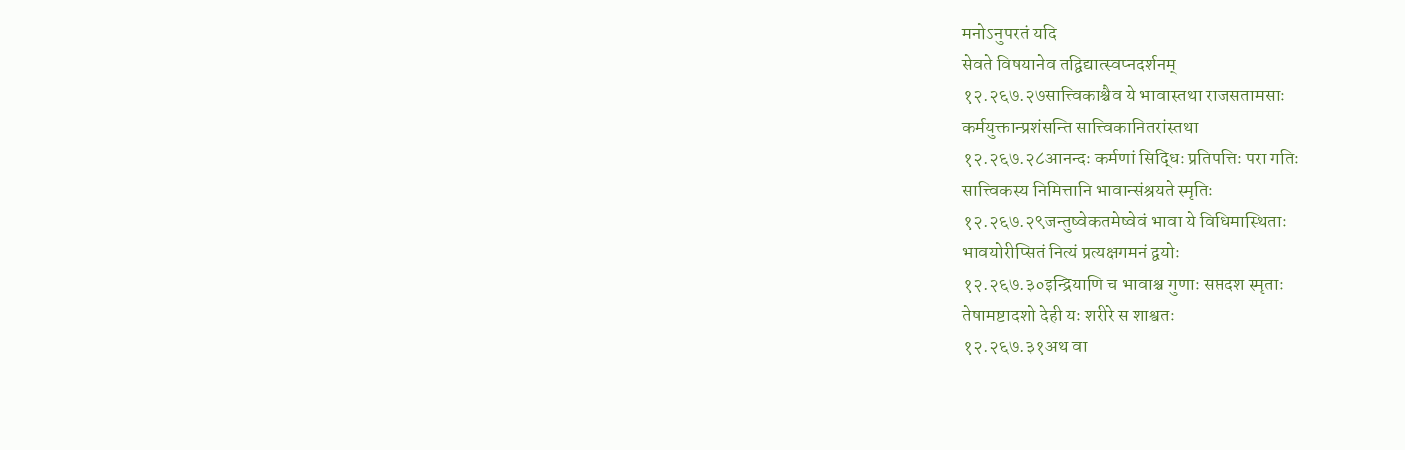मनोऽनुपरतं यदि
सेवते विषयानेव तद्विद्यात्स्वप्नदर्शनम्
१२.२६७.२७सात्त्विकाश्चैव ये भावास्तथा राजसतामसाः
कर्मयुक्तान्प्रशंसन्ति सात्त्विकानितरांस्तथा
१२.२६७.२८आनन्दः कर्मणां सिद्धिः प्रतिपत्तिः परा गतिः
सात्त्विकस्य निमित्तानि भावान्संश्रयते स्मृतिः
१२.२६७.२९जन्तुष्वेकतमेष्वेवं भावा ये विधिमास्थिताः
भावयोरीप्सितं नित्यं प्रत्यक्षगमनं द्वयोः
१२.२६७.३०इन्द्रियाणि च भावाश्च गुणाः सप्तदश स्मृताः
तेषामष्टादशो देही यः शरीरे स शाश्वतः
१२.२६७.३१अथ वा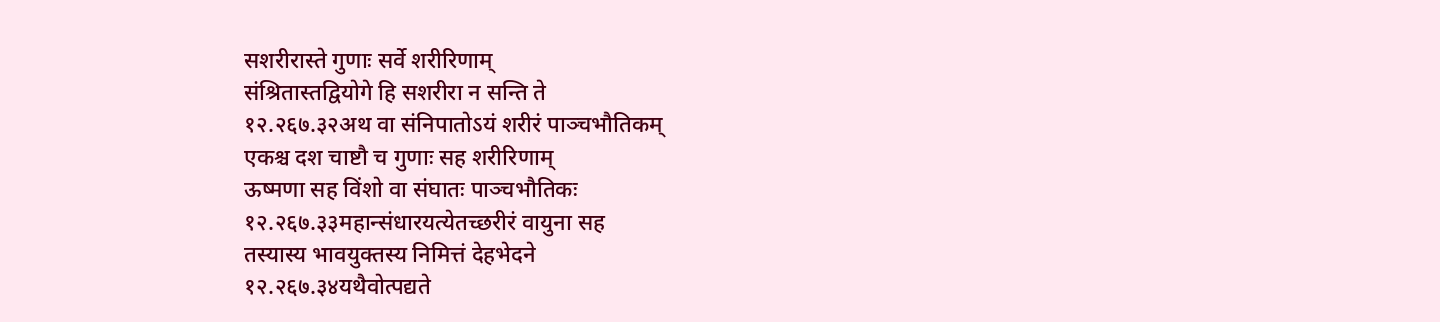सशरीरास्ते गुणाः सर्वे शरीरिणाम्
संश्रितास्तद्वियोगे हि सशरीरा न सन्ति ते
१२.२६७.३२अथ वा संनिपातोऽयं शरीरं पाञ्चभौतिकम्
एकश्च दश चाष्टौ च गुणाः सह शरीरिणाम्
ऊष्मणा सह विंशो वा संघातः पाञ्चभौतिकः
१२.२६७.३३महान्संधारयत्येतच्छरीरं वायुना सह
तस्यास्य भावयुक्तस्य निमित्तं देहभेदने
१२.२६७.३४यथैवोत्पद्यते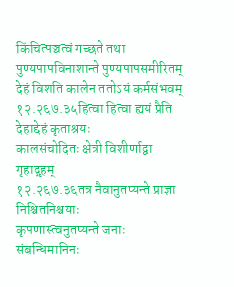किंचित्पञ्चत्वं गच्छते तथा
पुण्यपापविनाशान्ते पुण्यपापसमीरितम्
देहं विशति कालेन ततोऽयं कर्मसंभवम्
१२.२६७.३५हित्वा हित्वा ह्ययं प्रैति देहाद्देहं कृताश्रयः
कालसंचोदितः क्षेत्री विशीर्णाद्वा गृहाद्गृहम्
१२.२६७.३६तत्र नैवानुतप्यन्ते प्राज्ञा निश्चितनिश्चयाः
कृपणास्त्वनुतप्यन्ते जनाः संबन्धिमानिनः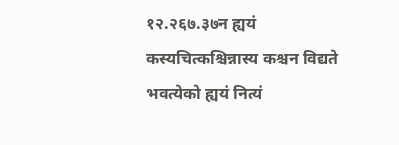१२.२६७.३७न ह्ययं कस्यचित्कश्चिन्नास्य कश्चन विद्यते
भवत्येको ह्ययं नित्यं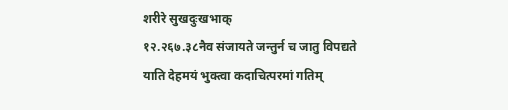शरीरे सुखदुःखभाक्
१२.२६७.३८नैव संजायते जन्तुर्न च जातु विपद्यते
याति देहमयं भुक्त्वा कदाचित्परमां गतिम्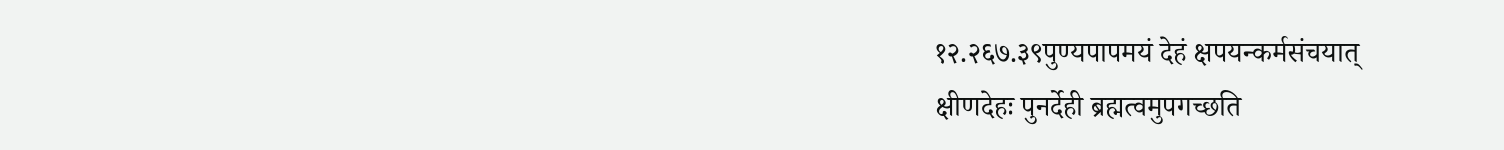१२.२६७.३९पुण्यपापमयं देहं क्षपयन्कर्मसंचयात्
क्षीणदेहः पुनर्देही ब्रह्मत्वमुपगच्छति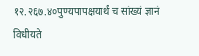१२.२६७.४०पुण्यपापक्षयार्थं च सांख्यं ज्ञानं विधीयते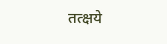तत्क्षये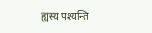ह्यस्य पश्यन्ति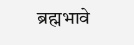ब्रह्मभावे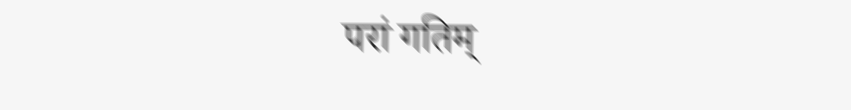परां गतिम्